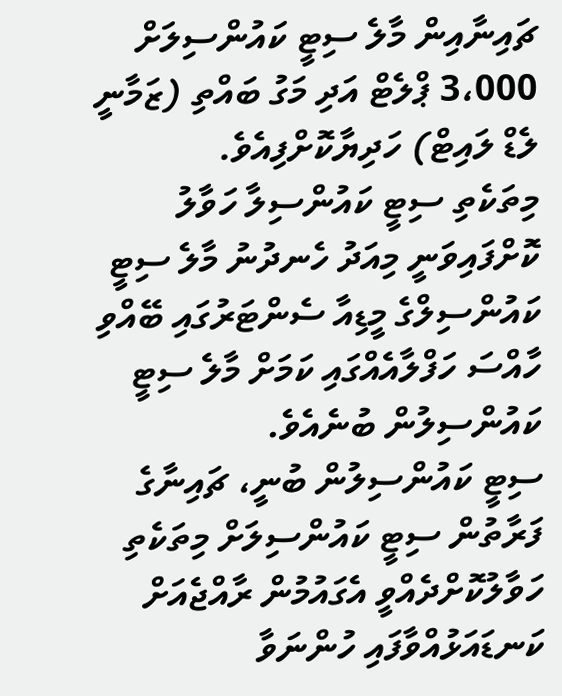ޗައިނާއިން މާލެ ސިޓީ ކައުންސިލަށް 3،000 ޕްލެޓް އަދި މަގު ބައްތި (ޒަމާނީ ލެޑް ލައިޓް) ހަދިޔާކޮށްފިއެވެ.
މިތަކެތި ސިޓީ ކައުންސިލާ ހަވާލު ކޮށްފައިވަނީ މިއަދު ހެނދުނު މާލެ ސިޓީ ކައުންސިލްގެ މީޑިއާ ސެންޓަރުގައި ބޭއްވި ހާއްސަ ހަފްލާއެއްގައި ކަމަށް މާލެ ސިޓީ ކައުންސިލުން ބުނެއެވެ.
ސިޓީ ކައުންސިލުން ބުނީ، ޗައިނާގެ ފަރާތުން ސިޓީ ކައުންސިލަށް މިތަކެތި ހަވާލުކޮށްދެއްވީ އެގައުމުން ރާއްޖެއަށް ކަނޑައަޅުއްވާފައި ހުންނަވާ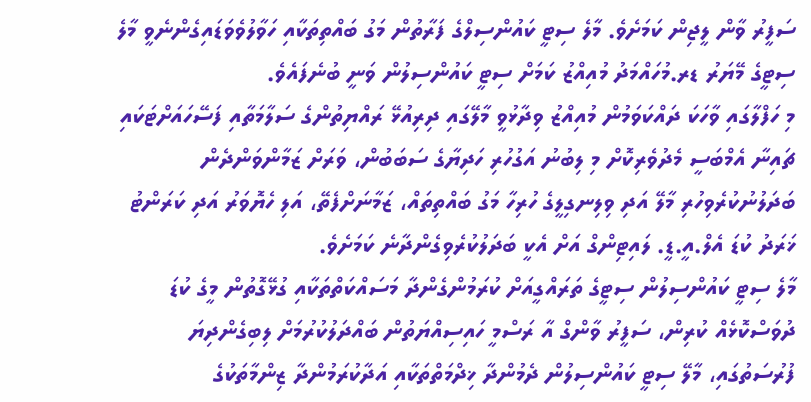ސަފީރު ވާން ލީޖިން ކަމަށެވެ. މާލެ ސިޓީ ކައުންސިލްގެ ފަރާތުން މަގު ބައްތިތަކާއި ހަވާލުވެވަޑައިގެންނެވީ މާލެ ސިޓީގެ މޭޔަރު ޑރ.މުހައްމަދު މުއިއްޒު ކަމަށް ސިޓީ ކައުންސިލުން ވަނީ ބުނެފައެވެ.
މި ހަފްލާގައި ވާހަކަ ދައްކަވަމުން މުއިއްޒު ވިދާޅުވީ މާލޭގައި ދިރިއުޅޭ ރައްޔިތުންގެ ސަލާމަތާއި ފަސޭހައަށްޓަކައި ޗައިނާ އެމްބަސީ މެދުވެރިކޮށް މި ލިބުނު އަގުހުރި ހަދިޔާގެ ސަބަބުން، ވަރަށް ޒަމާންވަންދެން ބަދަލުނުކުރެވިހުރި މާލޭ އަދި ވިލިނގިލީގެ ހުރިހާ މަގު ބައްތިތައް، ޒަމާނަށްފެތޭ، އަލި ހެޔޮވަރު އަދި ކަރަންޓު ޚަރަދު ކުޑަ އެލް.އީ.ޑީ. ލައިޓިންގް އަށް އެކީ ބަދަލުކުރެވިގެންދާނެ ކަމަށެވެ.
މާލެ ސިޓީ ކައުންސިލުން ސިޓީގެ ތަރައްގީއަށް ކުރަމުންގެންދާ މަސައްކަތްތަކާއި ގުޅޭގޮތުން މީގެ ކުޑަ ދުވަސްކޮޅެއް ކުރިން، ސަފީރު ވާންގް އާ ރަސްމީ ހައިސިއްޔަތުން ބައްދަލުކުރުމަށް ލިބިގެންދިޔަ ފުރުސަތުގައި، މާލޭ ސިޓީ ކައުންސިލުން ދެމުންދާ ޚިދްމަތްތަކާއި އަދާކުރަމުންދާ ޒިންމާތަކުގެ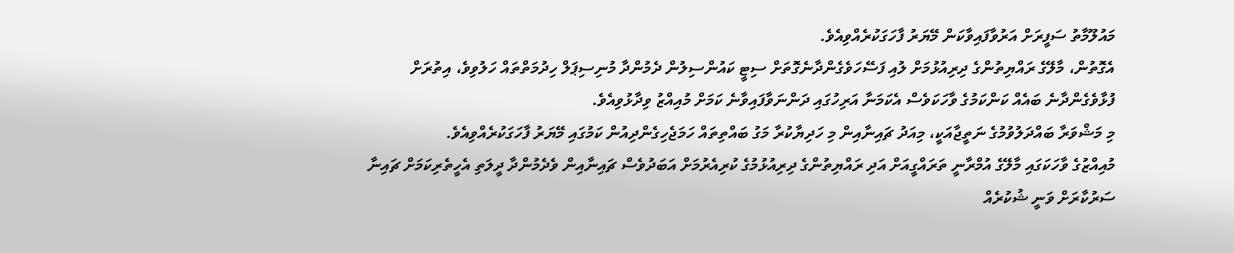މައުލޫމާތު ސަފީރަށް އަރުވާފައިވާކަން މޭޔަރު ފާހަގަކުރެއްވިއެވެ.
އެގޮތުން، މާލޭގެ ރައްޔިތުންގެ ދިރިއުޅުމަށް ލުއި ފަސޭހަވެގެންދާނެގޮތަށް ސިޓީ ކައުންސިލުން ދެމުންދާ މުނިސިޕަލް ހިދުމަތްތައް ހަލުވިވެ، އިތުރަށް ފުޅާވެގެންދާނެ ބައެއް ކަންކަމުގެ ވާހަކަވެސް އެކަމަނާ އަރިހުގައި ދަންނަވާފައިވާނެ ކަމަށް މުއިއްޒު ވިދާޅުވިއެވެ.
މި މަޝްވަރާ ބައްދަލުވުމުގެ ނަތީޖާއަކީ، މިއަދު ޗައިނާއިން މި ހަދިޔާކުރާ މަގު ބައްތިތައް ހަމަޖެހިގެންދިއުން ކަމުގައި މޭޔަރު ފާހަގަކުރެއްވިއެވެ.
މުއިއްޒުގެ ވާހަކަގައި މާލޭގެ އުމްރާނީ ތަރައްގީއަށް އަދި ރައްޔިތުންގެ ދިރިއުޅުމުގެ ކުރިއެރުމަށް އަބަދުވެސް ޗައިނާއިން ވެދެމުންދާ ދީލަތި އެހީތެރިކަމަށް ޗައިނާ ސަރުކާރަށް ވަނީ ޝުކުރެއް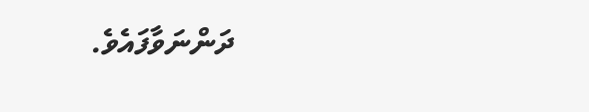ދަންނަވާފައެވެ.